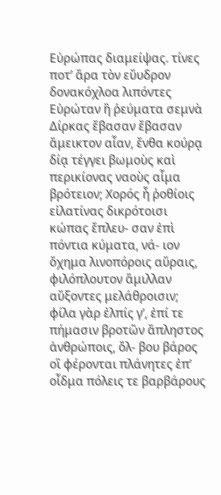Εὐρώπας διαμείψας. τίνες ποτʼ ἄρα τὸν εὔυδρον δονακόχλοα λιπόντες Εὐρώταν ἢ ῥεύματα σεμνὰ Δίρκας ἔβασαν ἔβασαν ἄμεικτον αἶαν, ἔνθα κούρᾳ δίᾳ τέγγει βωμοὺς καὶ περικίονας ναοὺς αἷμα βρότειον; Χορός ἦ ῥοθίοις εἰλατίνας δικρότοισι κώπας ἔπλευ- σαν ἐπὶ πόντια κύματα, νά- ιον ὄχημα λινοπόροις αὔραις, φιλόπλουτον ἅμιλλαν αὔξοντες μελάθροισιν; φίλα γὰρ ἐλπίς γʼ, ἐπί τε πήμασιν βροτῶν ἄπληστος ἀνθρώποις, ὄλ- βου βάρος οἳ φέρονται πλάνητες ἐπʼ οἶδμα πόλεις τε βαρβάρους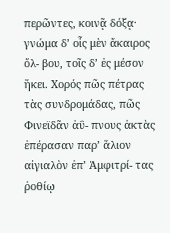περῶντες, κοινᾷ δόξᾳ· γνώμα δʼ οἷς μὲν ἄκαιρος ὄλ- βου, τοῖς δʼ ἐς μέσον ἥκει. Χορός πῶς πέτρας τὰς συνδρομάδας, πῶς Φινεϊδᾶν ἀΰ- πνους ἀκτὰς ἐπέρασαν παρʼ ἅλιον αἰγιαλὸν ἐπʼ Ἀμφιτρί- τας ῥοθίῳ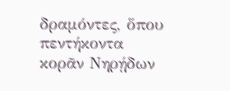δραμόντες, ὅπου πεντήκοντα κορᾶν Νηρῄδων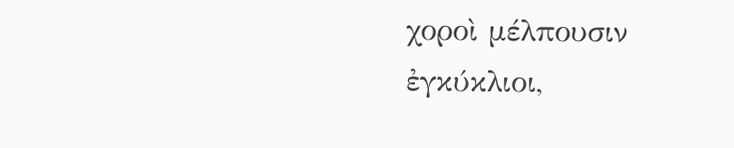χοροὶ μέλπουσιν ἐγκύκλιοι,